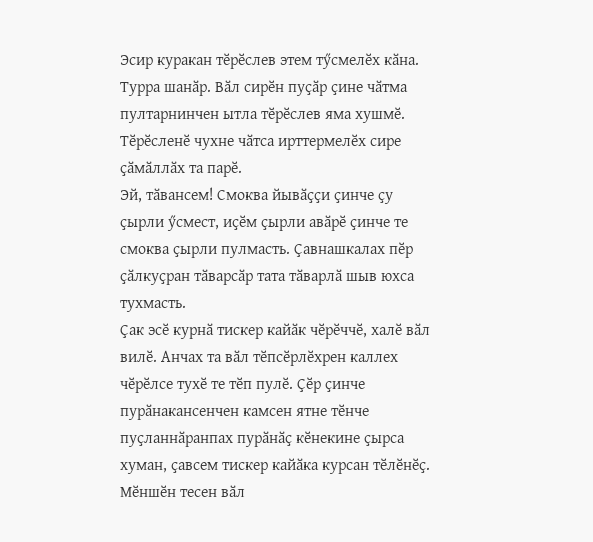Эсир куракан тӗрӗслев этем тӳсмелӗх кӑна. Турра шанӑр. Вӑл сирӗн пуҫӑр ҫине чӑтма пултарнинчен ытла тӗрӗслев яма хушмӗ. Тӗрӗсленӗ чухне чӑтса ирттермелӗх сире ҫӑмӑллӑх та парӗ.
Эй, тӑвансем! Смоква йывӑҫҫи ҫинче ҫу ҫырли ӳсмест, иҫӗм ҫырли авӑрӗ ҫинче те смоква ҫырли пулмасть. Ҫавнашкалах пӗр ҫӑлкуҫран тӑварсӑр тата тӑварлӑ шыв юхса тухмасть.
Ҫак эсӗ курнӑ тискер кайӑк чӗрӗччӗ, халӗ вӑл вилӗ. Анчах та вӑл тӗпсӗрлӗхрен каллех чӗрӗлсе тухӗ те тӗп пулӗ. Ҫӗр ҫинче пурӑнакансенчен камсен ятне тӗнче пуҫланнӑранпах пурӑнӑҫ кӗнекине ҫырса хуман, ҫавсем тискер кайӑка курсан тӗлӗнӗҫ. Мӗншӗн тесен вӑл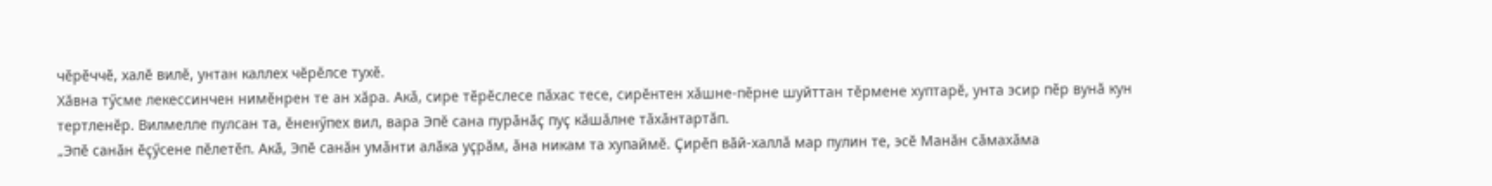чӗрӗччӗ, халӗ вилӗ, унтан каллех чӗрӗлсе тухӗ.
Хӑвна тӳсме лекессинчен нимӗнрен те ан хӑра. Акӑ, сире тӗрӗслесе пӑхас тесе, сирӗнтен хӑшне-пӗрне шуйттан тӗрмене хуптарӗ, унта эсир пӗр вунӑ кун тертленӗр. Вилмелле пулсан та, ӗненӳпех вил, вара Эпӗ сана пурӑнӑҫ пуҫ кӑшӑлне тӑхӑнтартӑп.
„Эпӗ санӑн ӗҫӳсене пӗлетӗп. Акӑ, Эпӗ санӑн умӑнти алӑка уҫрӑм, ӑна никам та хупаймӗ. Ҫирӗп вӑй-халлӑ мар пулин те, эсӗ Манӑн сӑмахӑма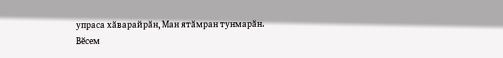упраса хӑварайрӑн, Ман ятӑмран тунмарӑн.
Вӗсем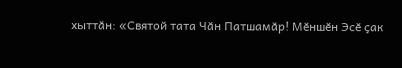хыттӑн: «Святой тата Чӑн Патшамӑр! Мӗншӗн Эсӗ ҫак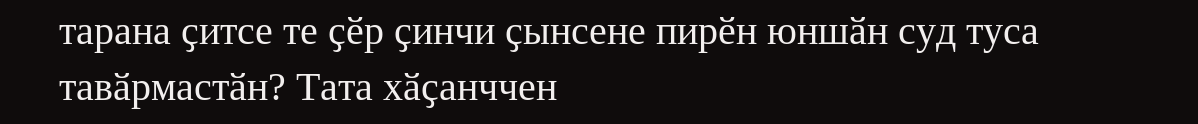тарана ҫитсе те ҫӗр ҫинчи ҫынсене пирӗн юншӑн суд туса тавӑрмастӑн? Тата хӑҫанччен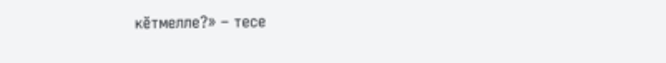кӗтмелле?» – тесе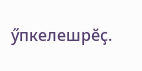ӳпкелешрӗҫ.